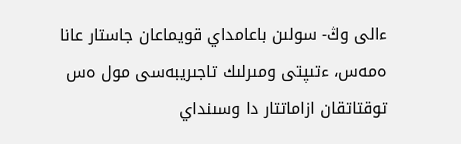ءالى وڭ- سولىن باعامداي قويماعان جاستار عانا ەمەس، ءتىپتى ومىرلىك تاجىريبەسى مول ەس توقتاتقان ازاماتتار دا وسىنداي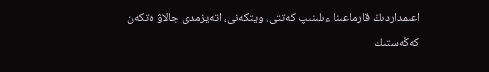اعىمداردىڭ قارماعىنا ءىلىنىپ كەتتى. ويتكەنى، اتەيزمدى جالاۋ ەتكەن كەڭەستىك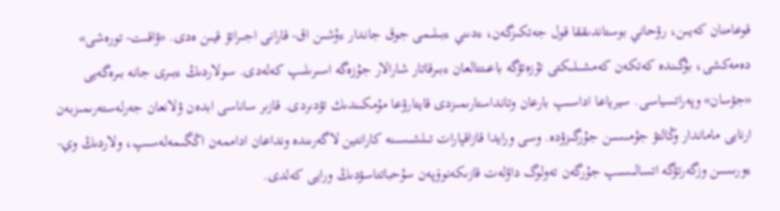قوعامنان كەيىن، رۋحاني بوستاندىققا قول جەتكىزگەن، ءدىني ءبىلىمى جوق جاندار ءۇشىن اق- قارانى اجىراتۋ قيىن ەدى. «ۋاقىت- تورەشى» دەمەكشى، بۇگىندە كەتكەن كەمشىلىكتى تۇزەتۋگە باعىتتالعان ءبىرقاتار شارالار جۇزەگە اسىرىلىپ كەلەدى. سولاردىڭ ءبىرى جانە بىرەگەيى «جۋسان» وپەراتسياسى. سيرياعا اداسىپ بارعان وتانداستارىمىزدى قايتارۋعا مۇمكىندىك تۋدىردى. قازىر ساناسى ابدەن ۋلانعان جەرلەستەرىمىزبەن ارنايى ماماندار وڭالتۋ جۇمىسىن جۇرگىزۋدە. وسى ورايدا قازاقپارات تىلشىسىنە كارانتين لاگەرىندە ونداعان اداممەن اڭگىمەلەسىپ، ولاردىڭ وي- ءورىسىن وزگەرتۋگە اتسالىسىپ جۇرگەن تەولوگ داۋلەت قازىكەنوۆپەن سۇحباتتاسۋدىڭ ورايى كەلدى.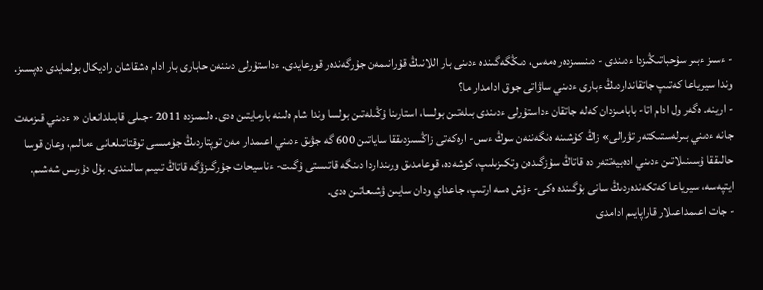- ءسىز ءبىر سۇحباتىڭىزدا ءدىندى - دىنسىزدەر ەمەس، دىڭگەگىندە ءدىنى بار اللانىڭ قۇرانىمەن جۇرگەندەر قورعايدى. ءداستۇرلى دىننەن حابارى بار ادام ەشقاشان راديكال بولمايدى دەپسىز. وندا سيرياعا كەتىپ جاتقانداردىڭ ءبارى ءدىني ساۋاتى جوق ادامدار ما؟
- ارينە. ەگەر ول ادام اتا- بابامىزدان كەلە جاتقان ءداستۇرلى ءدىندى بىلەتىن بولسا، استارىنا ۇڭىلەتىن بولسا وندا شام ەلىنە بارمايتىن ەدى. ەلىمىزدە 2011 -جىلى قابىلدانعان « ءدىني قىزمەت جانە ءدىني بىرلەستىكتەر تۋرالى» زاڭ كۇشىنە ەنگەننەن سوڭ ءىس- ارەكەتى زاڭسىزدىققا ساياتىن 600 گە جۋىق ءدىني اعىمدار مەن توپتاردىڭ جۇمىسى توقتاتىلعانى ءمالىم، وعان قوسا حالىققا ۇسىنىلاتىن ءدىني ادەبيەتتەر دە قاتاڭ سۇزگىدەن وتكىزىلىپ، كوشەدە، قوعامدىق ورىنداردا دىنگە قاتىستى ۇگىت- ءناسيحات جۇرگىزۋگە قاتاڭ تىيىم سالىندى. بۇل دۇرىس شەشىم. ايتپەسە، سيرياعا كەتكەندەردىڭ سانى بۇگىندە ەكى- ءۇش ەسە ارتىپ، جاعداي ودان سايىن ۋشىعاتىن ەدى.
- جات اعىمداعىلار قاراپايىم ادامدى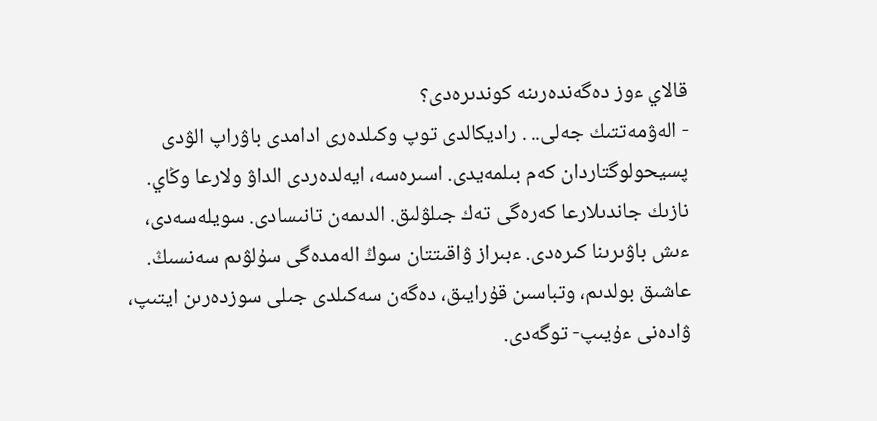قالاي ءوز دەگەندەرىنە كوندىرەدى؟
- الەۋمەتتىك جەلى.. . راديكالدى توپ وكىلدەرى ادامدى باۋراپ الۋدى پسيحولوگتاردان كەم بىلمەيدى. اسىرەسە، ايەلدەردى الداۋ ولارعا وڭاي. نازىك جاندىلارعا كەرەگى تەك جىلۋلىق. الدىمەن تانىسادى. سويلەسەدى، ءىش باۋىرىنا كىرەدى. ءبىراز ۋاقىتتان سوڭ الەمدەگى سۇلۋىم سەنسىڭ. عاشىق بولدىم، وتباسىن قۇرايىق، دەگەن سەكىلدى جىلى سوزدەرىن ايتىپ، ۋادەنى ءۇيىپ- توگەدى.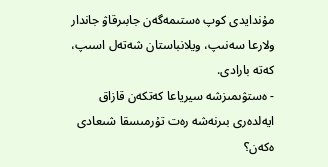مۇندايدى كوپ ەستىمەگەن جابىرقاۋ جاندار ولارعا سەنىپ، ويلانباستان شەتەل اسىپ، كەتە بارادى.
- ەستۋىمىزشە سيرياعا كەتكەن قازاق ايەلدەرى بىرنەشە رەت تۇرمىسقا شىعادى ەكەن؟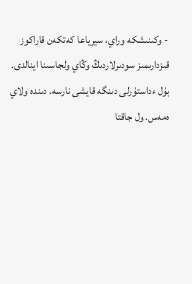- وكىنىشكە وراي، سيرياعا كەتكەن قاراكوز قىزدارىمىز سودىرلاردىڭ وڭاي ولجاسىنا اينالدى. بۇل ءداستۇرلى دىنگە قايشى نارسە. دىندە ولاي ەمەس. ول جاقتا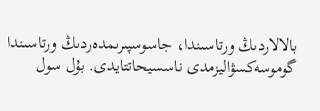بالالاردىڭ ورتاسىندا، جاسوسپىرىمدەردىڭ ورتاسىندا گوموسەكسۋاليزمدى ناسسيحاتتايدى. بۇل سول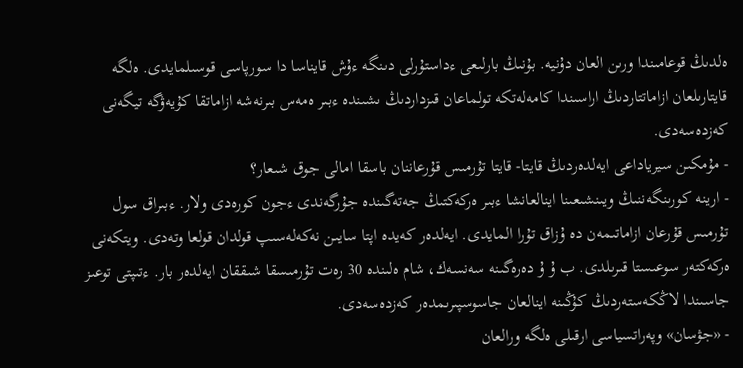ەلدىڭ قوعامىندا ورىن العان دۇنيە. بۇنىڭ بارلىعى ءداستۇرلى دىنگە ءۇش قايناسا دا سورپاسى قوسىلمايدى. ەلگە قايتارىلعان ازاماتتاردىڭ اراسىندا كامەلەتكە تولماعان قىزداردىڭ ىشىندە ءبىر ەمەس بىرنەشە ازاماتقا كۇيەۋگە تيگەنى كەزدەسەدى.
- مۇمكىن سيرياداعى ايەلدەردىڭ قايتا- قايتا تۇرمىس قۇرعاننان باسقا امالى جوق شىعار؟
- ارينە كورىنگەننىڭ ويىنشىعىنا اينالعانشا ءبىر ەركەكتىڭ جەتەگىندە جۇرگەندى ءجون كورەدى ولار. ءبىراق سول تۇرمىس قۇرعان ازاماتىمەن دە ۇزاق تۇرا المايدى. ايەلدەر كەيدە اپتا سايىن نەكەلەسىپ قولدان قولعا وتەدى. ويتكەنى ەركەكتەر سوعىستا قىرىلدى. ب ۇ ۇ دەرەگىنە سەنسەك، شام ەلىندە 30 رەت تۇرمىسقا شىققان ايەلدەر بار. ءتىپتى توعىز جاسىندا لاڭكەستەردىڭ كۇڭىنە اينالعان جاسوسپىرىمدەر كەزدەسەدى.
- «جۋسان» وپەراتسياسى ارقىلى ەلگە ورالعان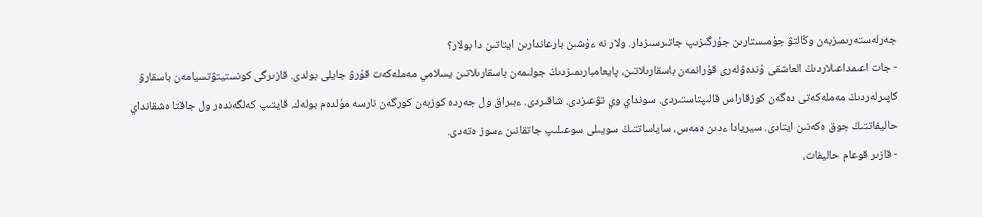جەرلەستەرىمىزبەن وڭالتۋ جۇمىستارىن جۇرگىزىپ جاتىرسىزدار. ولار نە ءۇشىن بارعاندارىن ايتاتىن دا بولار؟
- جات اعىمداعىلاردىڭ العاشقى ۇندەۋلەرى قۇرانمەن باسقارىلاتىن، پايعامبارىمىزدىڭ جولىمەن باسقارىلاتىن يسلامي مەملەكەت قۇرۋ جايلى بولدى. قازىرگى كونستيتۋتسيامەن باسقارۋ كاپىرلەردىڭ مەملەكەتى دەگەن كوزقاراس قالىپتاستىردى. سونداي وي تۋعىزدى. شاقىردى. ءبىراق ول جەردە كوزبەن كورگەن نارسە مۇلدەم بولەك. قايتىپ كەلگەندەر ول جاقتا ەشقانداي حاليفاتتىڭ جوق ەكەنىن ايتادى. سيريادا ءدىن ەمەس، ساياساتتىڭ سويىلى سوعىلىپ جاتقانىن ءسوز ەتەدى.
- قازىر قوعام حاليفات،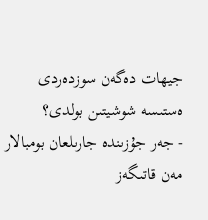جيھات دەگەن سوزدەردى ەستىسە شوشيتىن بولدى؟
- جەر جۇزىندە جارىلعان بومبالار مەن قاتىگەز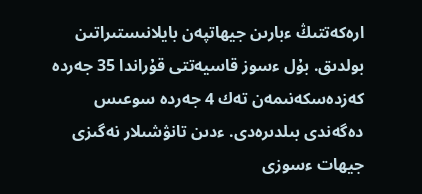ارەكەتتىڭ ءبارىن جيھاتپەن بايلانىستىراتىن بولدىق. بۇل ءسوز قاسيەتتى قۇراندا 35 جەردە كەزدەسكەنىمەن تەك 4 جەردە سوعىس دەگەندى بىلدىرەدى. ءدىن تانۋشىلار نەگىزى جيھات ءسوزى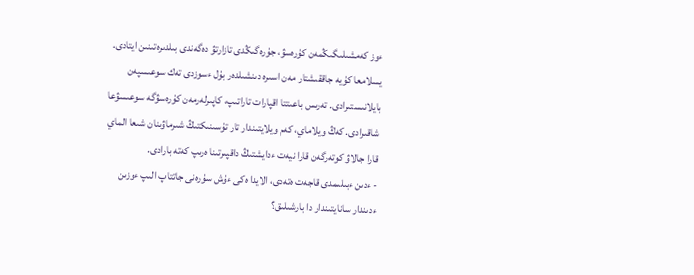ءوز كەمشىلىگىڭمەن كۇرەسۋ، جۇرەگىڭدى تازارتۋ دەگەندى بىلدىرەتىنىن ايتادى. يسلامعا كۇيە جاققىشتار مەن اسىرە دىنشىلدەر بۇل ءسوزدى تەك سوعىسپەن بايلانىستىرادى. تەرىس باعىتتا اقپارات تاراتىپ، كاپىرلەرمەن كۇرەسۋگە سوعىسۋعا شاقىرادى. كەڭ ويلاماي، كەم ويلايتىندار تار تۇسىنىكتىڭ شىرماۋىنان شىعا الماي قارا جالاۋ كوتەرگەن قارا نيەت ءدايشتىڭ داقپىرتىنا ەرىپ كەتە بارادى.
- ءدىن ءبىلىمدى قاجەت ەتەدى، الايدا ەكى ءۇش سۇرەنى جاتتاپ الىپ ءوزىن ءدىندار سانايتىندار دا بارشىلىق؟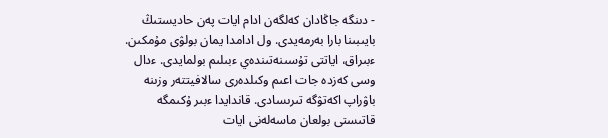- دىنگە جاڭادان كەلگەن ادام ايات پەن حاديستىڭ بايىبىنا بارا بەرمەيدى. ول ادامدا يمان بولۋى مۇمكىن. ءبىراق، اياتتى تۇسىنەتىندەي ءبىلىم بولمايدى. ءدال وسى كەزدە جات اعىم وكىلدەرى سالافيتتەر وزىنە باۋراپ اكەتۋگە تىرىسادى. قاندايدا ءبىر ۇكىمگە قاتىستى بولعان ماسەلەنى ايات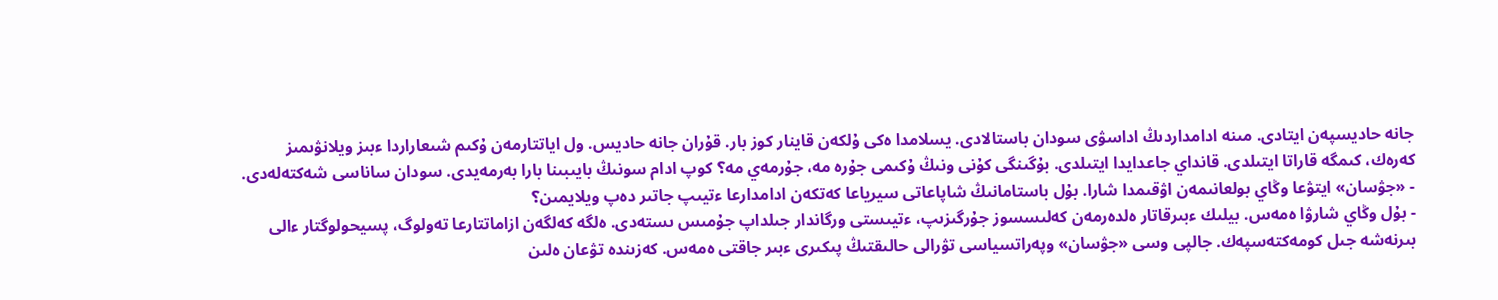جانە حاديسپەن ايتادى. مىنە ادامداردىڭ اداسۋى سودان باستالادى. يسلامدا ەكى ۇلكەن قاينار كوز بار. قۇران جانە حاديس. ول اياتتارمەن ۇكىم شىعاراردا ءبىز ويلانۋىمىز كەرەك، كىمگە قاراتا ايتىلدى. قانداي جاعدايدا ايتىلدى. بۇگىنگى كۇنى ونىڭ ۇكىمى جۇرە مە، جۇرمەي مە؟ كوپ ادام سونىڭ بايىبىنا بارا بەرمەيدى. سودان ساناسى شەكتەلەدى.
- «جۋسان» ايتۋعا وڭاي بولعانىمەن اۋقىمدا شارا. بۇل باستامانىڭ شاپاعاتى سيرياعا كەتكەن ادامدارعا ءتيىپ جاتىر دەپ ويلايمىن؟
- بۇل وڭاي شارۋا ەمەس. بيلىك ءبىرقاتار ەلدەرمەن كەلىسسوز جۇرگىزىپ، ءتيىستى ورگاندار جىلداپ جۇمىس ىستەدى. ەلگە كەلگەن ازاماتتارعا تەولوگ، پسيحولوگتار ءالى بىرنەشە جىل كومەكتەسپەك. جالپى وسى «جۋسان» وپەراتسياسى تۋرالى حالىقتىڭ پىكىرى ءبىر جاقتى ەمەس. كەزىندە تۋعان ەلىن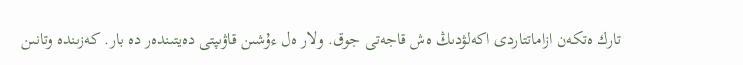تارك ەتكەن ازاماتتاردى اكەلۋدىڭ ەش قاجەتى جوق. ولار ەل ءۇشىن قاۋىپتى دەيتىندەر دە بار. كەزىندە وتانىن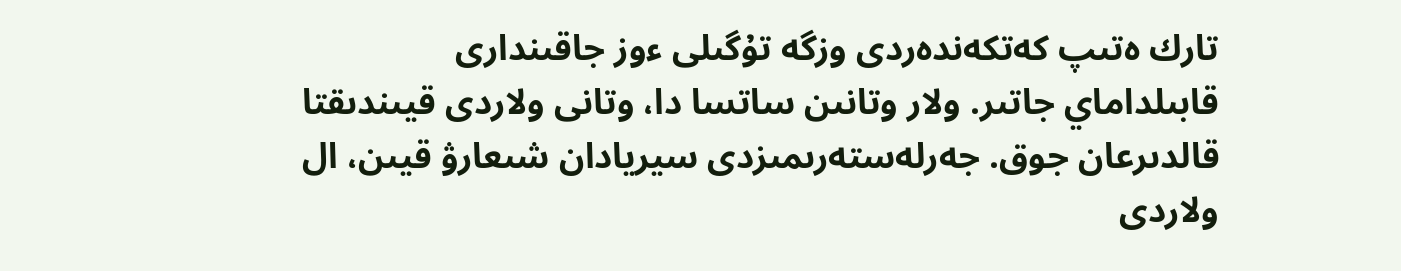تارك ەتىپ كەتكەندەردى وزگە تۇگىلى ءوز جاقىندارى قابىلداماي جاتىر. ولار وتانىن ساتسا دا، وتانى ولاردى قيىندىقتا قالدىرعان جوق. جەرلەستەرىمىزدى سيريادان شىعارۋ قيىن، ال ولاردى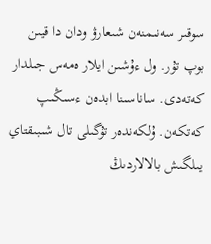سوقىر سەنىمنەن شىعارۋ ودان دا قيىن بوپ تۇر. ول ءۇشىن ايلار ەمەس جىلدار كەتەدى. ساناسىنا ابدەن ءسىڭىپ كەتكەن. ۇلكەندەر تۇگىلى تال شىبىقتاي يىلگىش بالالاردىڭ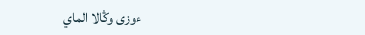ءوزى وڭالا الماي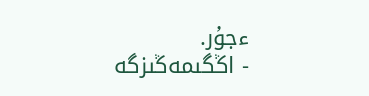ءجۇر.
- اڭگىمەڭىزگە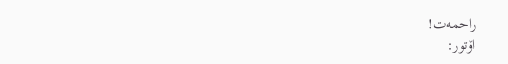راحمەت!
اۆتور: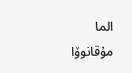الما مۇقانوۆا